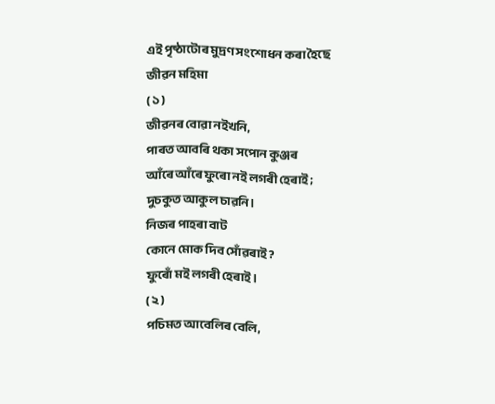এই পৃষ্ঠাটোৰ মুদ্ৰণ সংশোধন কৰা হৈছে
জীৱন মহিমা
( ১ )
জীৱনৰ বোৱা নইখনি,
পাৰত আবৰি থকা সপোন কুঞ্জৰ
আঁৰে আঁৰে ফুৰো নই লগৰী হেৰাই;
দুচকুত আকুল চাৱনি।
নিজৰ পাহৰা বাট
কোনে মোক দিব সোঁৱৰাই?
ফুৰোঁ মই লগৰী হেৰাই।
( ২ )
পচিমত আবেলিৰ বেলি,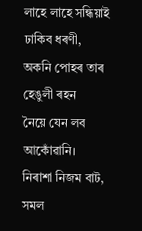লাহে লাহে সন্ধিয়াই ঢাকিব ধৰণী,
অকনি পোহৰ তাৰ হেঙুলী ৰহন
নৈয়ে যেন লব আকোঁৱানি।
নিৰাশা নিজম বাট,
সমল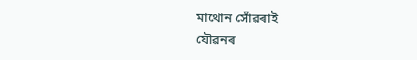মাথোন সোঁৱৰাই
যৌৱনৰ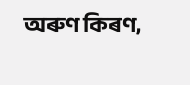অৰুণ কিৰণ,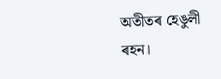অতীতৰ হেঙুলী ৰহন।